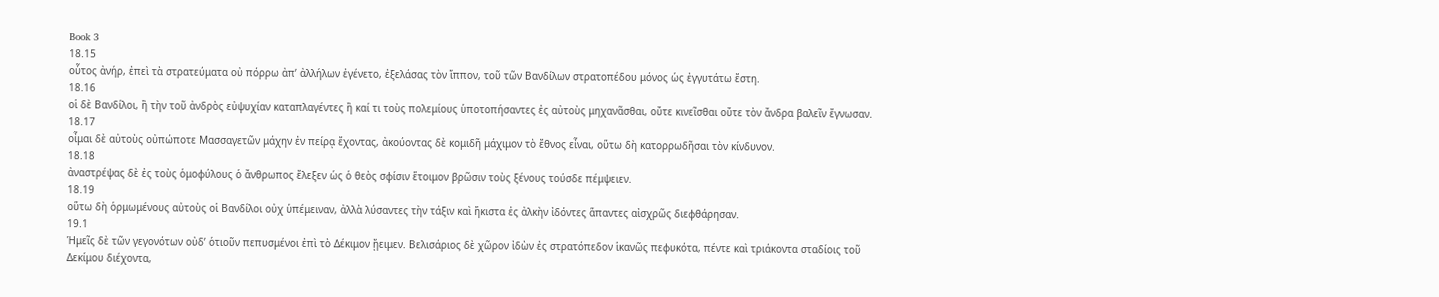Book 3
18.15
οὗτος ἀνήρ, ἐπεὶ τὰ στρατεύματα οὐ πόρρω ἀπ’ ἀλλήλων ἐγένετο, ἐξελάσας τὸν ἵππον, τοῦ τῶν Βανδίλων στρατοπέδου μόνος ὡς ἐγγυτάτω ἔστη.
18.16
οἱ δὲ Βανδίλοι, ἢ τὴν τοῦ ἀνδρὸς εὐψυχίαν καταπλαγέντες ἢ καί τι τοὺς πολεμίους ὑποτοπήσαντες ἐς αὐτοὺς μηχανᾶσθαι, οὔτε κινεῖσθαι οὔτε τὸν ἄνδρα βαλεῖν ἔγνωσαν.
18.17
οἶμαι δὲ αὐτοὺς οὐπώποτε Μασσαγετῶν μάχην ἐν πείρᾳ ἔχοντας, ἀκούοντας δὲ κομιδῆ μάχιμον τὸ ἔθνος εἶναι, οὕτω δὴ κατορρωδῆσαι τὸν κίνδυνον.
18.18
ἀναστρέψας δὲ ἐς τοὺς ὁμοφύλους ὁ ἄνθρωπος ἔλεξεν ὡς ὁ θεὸς σφίσιν ἕτοιμον βρῶσιν τοὺς ξένους τούσδε πέμψειεν.
18.19
οὕτω δὴ ὁρμωμένους αὐτοὺς οἱ Βανδίλοι οὐχ ὑπέμειναν, ἀλλὰ λύσαντες τὴν τάξιν καὶ ἥκιστα ἐς ἀλκὴν ἰδόντες ἅπαντες αἰσχρῶς διεφθάρησαν.
19.1
Ἡμεῖς δὲ τῶν γεγονότων οὐδ’ ὁτιοῦν πεπυσμένοι ἐπὶ τὸ Δέκιμον ᾔειμεν. Βελισάριος δὲ χῶρον ἰδὼν ἐς στρατόπεδον ἱκανῶς πεφυκότα, πέντε καὶ τριάκοντα σταδίοις τοῦ Δεκίμου διέχοντα,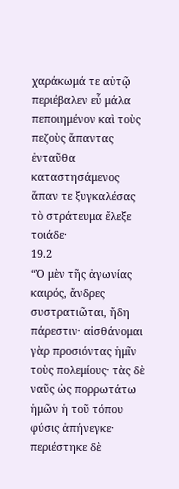χαράκωμά τε αὐτῷ περιέβαλεν εὖ μάλα πεποιημένον καὶ τοὺς πεζοὺς ἅπαντας ἐνταῦθα καταστησάμενος ἅπαν τε ξυγκαλέσας τὸ στράτευμα ἔλεξε τοιάδε·
19.2
“Ὁ μὲν τῆς ἀγωνίας καιρός, ἄνδρες συστρατιῶται, ἤδη πάρεστιν· αἰσθάνομαι γὰρ προσιόντας ἡμῖν τοὺς πολεμίους· τὰς δὲ ναῦς ὡς πορρωτάτω ἡμῶν ἡ τοῦ τόπου φύσις ἀπήνεγκε· περιέστηκε δὲ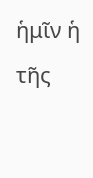ἡμῖν ἡ τῆς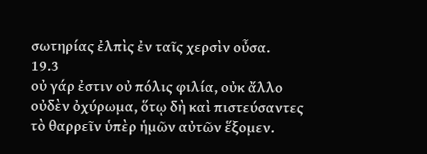σωτηρίας ἐλπὶς ἐν ταῖς χερσὶν οὖσα.
19.3
οὐ γάρ ἐστιν οὐ πόλις φιλία, οὐκ ἄλλο οὐδὲν ὀχύρωμα, ὅτῳ δὴ καὶ πιστεύσαντες τὸ θαρρεῖν ὑπὲρ ἡμῶν αὐτῶν ἕξομεν.